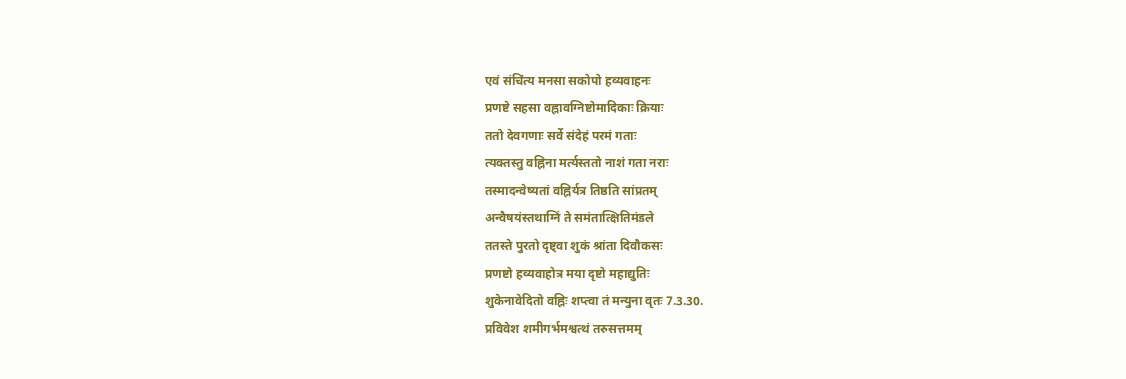एवं संचिंत्य मनसा सकोपो हव्यवाहनः
प्रणष्टे सहसा वह्नावग्निष्टोमादिकाः क्रियाः
ततो देवगणाः सर्वे संदेहं परमं गताः
त्यक्तस्तु वह्निना मर्त्यस्ततो नाशं गता नराः
तस्मादन्वेष्यतां वह्निर्यत्र तिष्ठति सांप्रतम्
अन्वैषयंस्तथाग्निं ते समंतात्क्षितिमंडले
ततस्ते पुरतो दृष्ट्वा शुकं श्रांता दिवौकसः
प्रणष्टो हव्यवाहोत्र मया दृष्टो महाद्युतिः
शुकेनावेदितो वह्निः शप्त्वा तं मन्युना वृतः 7.3.30.
प्रविवेश शमीगर्भमश्वत्थं तरुसत्तमम्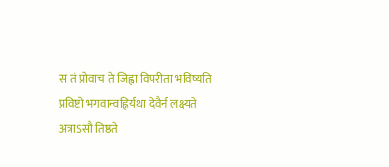स तं प्रोवाच ते जिह्वा विपरीता भविष्यति
प्रविष्टो भगवान्वह्निर्यथा देवैर्न लक्ष्यते
अत्राऽसौ तिष्ठते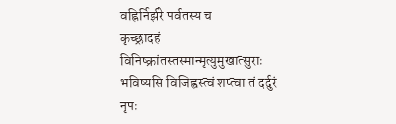वह्निर्निर्झरे पर्वतस्य च
कृच्छ्रादहं विनिष्क्रांतस्तस्मान्मृत्युमुखात्सुराः
भविष्यसि विजिह्वस्त्वं शप्त्वा तं दर्दुरं नृपः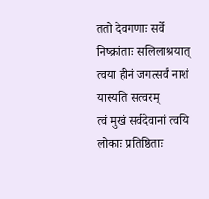ततो देवगणाः सर्वे निष्क्रांताः सलिलाश्रयात्
त्वया हीनं जगत्सर्वं नाशं यास्यति सत्वरम्
त्वं मुखं सर्वदेवानां त्वयि लोकाः प्रतिष्ठिताः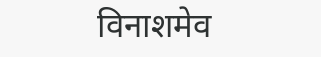विनाशमेव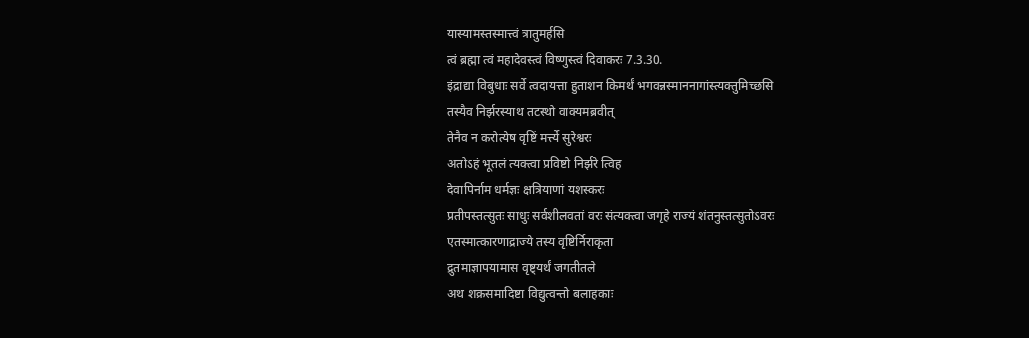यास्यामस्तस्मात्त्वं त्रातुमर्हसि
त्वं ब्रह्मा त्वं महादेवस्त्वं विष्णुस्त्वं दिवाकरः 7.3.30.
इंद्राद्या विबुधाः सर्वे त्वदायत्ता हुताशन किमर्थं भगवन्नस्माननागांस्त्यक्तुमिच्छसि
तस्यैव निर्झरस्याथ तटस्थो वाक्यमब्रवीत्
तेनैव न करोत्येष वृष्टिं मर्त्त्ये सुरेश्वरः
अतोऽहं भूतलं त्यक्त्वा प्रविष्टो निर्झरे त्विह
देवापिर्नाम धर्मज्ञः क्षत्रियाणां यशस्करः
प्रतीपस्तत्सुतः साधुः सर्वशीलवतां वरः संत्यक्त्वा जगृहे राज्यं शंतनुस्तत्सुतोऽवरः
एतस्मात्कारणाद्राज्ये तस्य वृष्टिर्निराकृता
द्रुतमाज्ञापयामास वृष्ट्यर्थं जगतीतले
अथ शक्रसमादिष्टा विद्युत्वन्तो बलाहकाः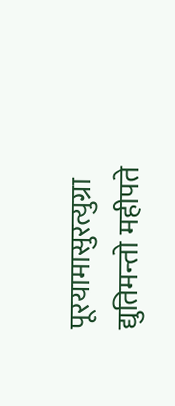पूरयामासुरत्युग्रा द्युतिमन्तो महीपते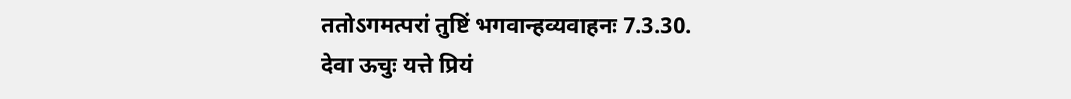ततोऽगमत्परां तुष्टिं भगवान्हव्यवाहनः 7.3.30.
देवा ऊचुः यत्ते प्रियं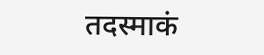तदस्माकं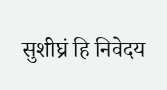सुशीघ्रं हि निवेदय